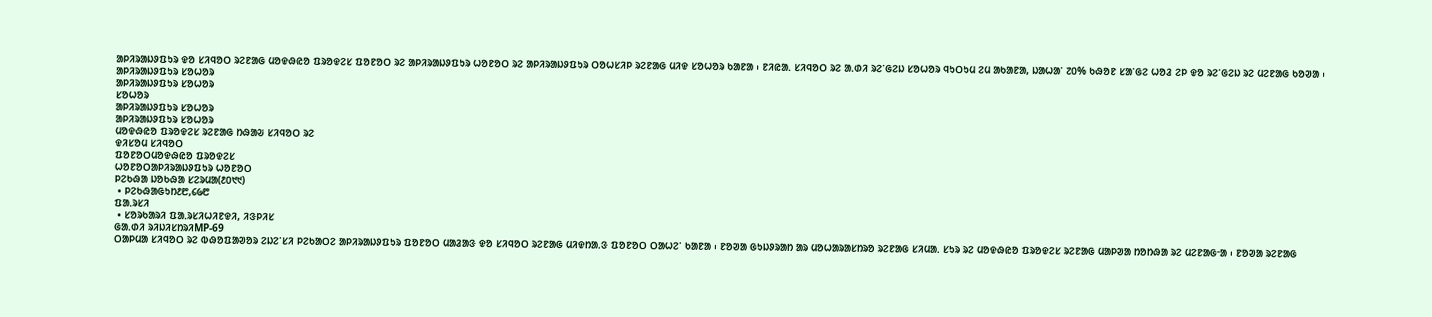ᱟᱞᱤᱨᱟᱡᱽᱯᱩᱨ ᱫᱚ ᱥᱤᱧᱚᱛ ᱨᱮᱱᱟᱜ ᱢᱚᱫᱷᱭᱚ ᱯᱨᱚᱫᱮᱥ ᱯᱚᱱᱚᱛ ᱨᱮ ᱟᱞᱤᱨᱟᱡᱽᱯᱩᱨ ᱦᱚᱱᱚᱛ ᱨᱮ ᱟᱞᱤᱨᱟᱡᱽᱯᱩᱨ ᱛᱚᱦᱥᱤᱞ ᱨᱮᱱᱟᱜ ᱢᱤᱫ ᱥᱚᱦᱚᱨ ᱠᱟᱱᱟ ᱾ ᱱᱤᱭᱟᱹ ᱥᱤᱧᱚᱛ ᱨᱮ ᱟᱹᱰᱤ ᱨᱮᱸᱜᱮᱡ ᱥᱚᱦᱚᱨ ᱧᱩᱛᱩᱢ ᱮᱢ ᱟᱠᱟᱱᱟ, ᱡᱟᱦᱟᱸ ᱗᱐% ᱠᱷᱚᱱ ᱥᱟᱸᱜᱮ ᱦᱚᱲ ᱮᱞ ᱫᱚ ᱨᱮᱸᱜᱮᱡ ᱨᱮ ᱢᱮᱱᱟᱜ ᱠᱚᱣᱟ ᱾
ᱟᱞᱤᱨᱟᱡᱽᱯᱩᱨ ᱥᱚᱦᱚᱨ
ᱟᱞᱤᱨᱟᱡᱽᱯᱩᱨ ᱥᱚᱦᱚᱨ
ᱥᱚᱦᱚᱨ
ᱟᱞᱤᱨᱟᱡᱽᱯᱩᱨ ᱥᱚᱦᱚᱨ
ᱟᱞᱤᱨᱟᱡᱽᱯᱩᱨ ᱥᱚᱦᱚᱨ
ᱢᱚᱫᱷᱭᱚ ᱯᱨᱚᱫᱮᱥ ᱨᱮᱱᱟᱜ ᱴᱷᱟᱶ ᱥᱤᱧᱚᱛ ᱨᱮ
ᱫᱤᱥᱚᱢ ᱥᱤᱧᱚᱛ
ᱯᱚᱱᱚᱛᱢᱚᱫᱷᱭᱚ ᱯᱨᱚᱫᱮᱥ
ᱦᱚᱱᱚᱛᱟᱞᱤᱨᱟᱡᱽᱯᱩᱨ ᱦᱚᱱᱚᱛ
ᱞᱮᱠᱷᱟ ᱡᱚᱠᱷᱟ ᱥᱮᱨᱢᱟ(᱒᱐᱑᱑)
 • ᱞᱮᱠᱷᱟᱜᱩᱴ᱒᱘,᱔᱙᱘
ᱯᱟᱹᱨᱥᱤ
 • ᱥᱚᱨᱠᱟᱨᱤ ᱯᱟᱹᱨᱥᱤᱦᱤᱱᱫᱤ, ᱤᱝᱞᱤᱥ
ᱜᱟᱹᱰᱤ ᱨᱤᱡᱤᱥᱴᱨᱤMP-69
ᱛᱟᱞᱢᱟ ᱥᱤᱧᱚᱛ ᱨᱮ ᱵᱷᱚᱯᱟᱣᱚᱨ ᱮᱡᱮᱸᱥᱤ ᱞᱮᱠᱟᱛᱮ ᱟᱞᱤᱨᱟᱡᱽᱯᱩᱨ ᱯᱚᱱᱚᱛ ᱢᱟᱲᱟᱝ ᱫᱚ ᱥᱤᱧᱚᱛ ᱨᱮᱱᱟᱜ ᱢᱤᱫᱴᱟᱹᱝ ᱯᱚᱱᱚᱛ ᱛᱟᱦᱮᱸ ᱠᱟᱱᱟ ᱾ ᱱᱚᱣᱟ ᱜᱩᱡᱽᱨᱟᱴ ᱟᱨ ᱢᱚᱦᱟᱨᱟᱥᱴᱨᱚ ᱨᱮᱱᱟᱜ ᱥᱤᱢᱟᱹ ᱥᱩᱨ ᱨᱮ ᱢᱚᱫᱷᱭᱚ ᱯᱨᱚᱫᱮᱥ ᱨᱮᱱᱟᱜ ᱢᱟᱞᱣᱟ ᱴᱚᱴᱷᱟ ᱨᱮ ᱢᱮᱱᱟᱜᱼᱟ ᱾ ᱱᱚᱣᱟ ᱨᱮᱱᱟᱜ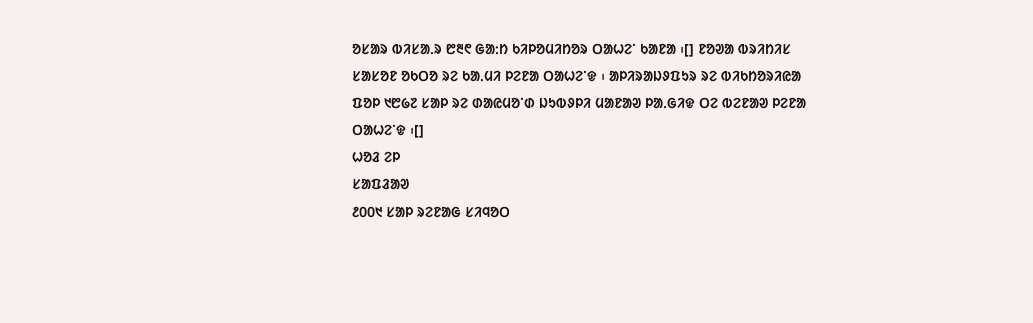ᱚᱥᱟᱨ ᱵᱤᱥᱟᱹᱨ ᱘᱓᱖ ᱜᱟᱺᱴ ᱠᱤᱞᱚᱢᱤᱴᱚᱨ ᱛᱟᱦᱮᱸ ᱠᱟᱱᱟ ᱾[] ᱱᱚᱣᱟ ᱵᱨᱤᱴᱤᱥ ᱥᱟᱥᱚᱱ ᱚᱠᱛᱚ ᱨᱮ ᱠᱟᱹᱢᱤ ᱞᱮᱱᱟ ᱛᱟᱦᱮᱸᱫ ᱾ ᱟᱞᱤᱨᱟᱡᱽᱯᱩᱨ ᱨᱮ ᱵᱤᱠᱴᱚᱨᱤᱭᱟ ᱯᱚᱞ ᱑᱘᱙᱗ ᱥᱟᱞ ᱨᱮ ᱰᱟᱭᱢᱚᱸᱰ ᱡᱩᱵᱽᱞᱤ ᱢᱟᱱᱟᱣ ᱞᱟᱹᱜᱤᱫ ᱛᱮ ᱵᱮᱱᱟᱣ ᱞᱮᱱᱟ ᱛᱟᱦᱮᱸᱫ ᱾[]
ᱦᱚᱲ ᱮᱞ
ᱥᱟᱯᱲᱟᱣ
᱒᱐᱐᱑ ᱥᱟᱞ ᱨᱮᱱᱟᱜ ᱥᱤᱧᱚᱛ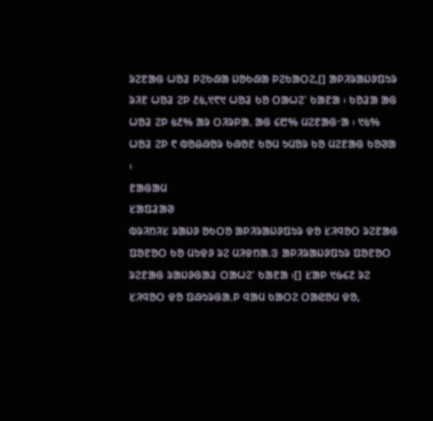ᱨᱮᱱᱟᱜ ᱦᱚᱲ ᱞᱮᱠᱷᱟ ᱡᱚᱠᱷᱟ ᱞᱮᱠᱟᱛᱮ,[] ᱟᱞᱤᱨᱟᱡᱽᱯᱩᱨ ᱨᱤᱱ ᱦᱚᱲ ᱮᱞ ᱒᱕,᱑᱖᱑ ᱦᱚᱲ ᱠᱚ ᱛᱟᱦᱮᱸ ᱠᱟᱱᱟ ᱾ ᱠᱚᱲᱟ ᱟᱜ ᱦᱚᱲ ᱮᱞ ᱕᱒% ᱟᱨ ᱛᱤᱨᱞᱟᱹ ᱟᱜ ᱔᱘% ᱢᱮᱱᱟᱜᱼᱟ ᱾ ᱑᱕% ᱦᱚᱲ ᱮᱞ ᱖ ᱵᱚᱪᱷᱚᱨ ᱠᱷᱚᱱ ᱠᱚᱢ ᱩᱢᱚᱨ ᱠᱚ ᱢᱮᱱᱟᱜ ᱠᱚᱣᱟ ᱾
ᱱᱟᱜᱟᱢ
ᱥᱟᱯᱲᱟᱣ
ᱵᱨᱤᱴᱤᱥ ᱨᱟᱡᱽ ᱚᱠᱛᱚ ᱟᱞᱤᱨᱟᱡᱽᱯᱩᱨ ᱫᱚ ᱥᱤᱧᱚᱛ ᱨᱮᱱᱟᱜ ᱯᱚᱱᱚᱛ ᱠᱚ ᱢᱩᱫᱽ ᱨᱮ ᱢᱤᱫᱴᱟᱹᱝ ᱟᱞᱤᱨᱟᱡᱽᱯᱩᱨ ᱯᱚᱱᱚᱛ ᱨᱮᱱᱟᱜ ᱨᱟᱡᱽᱜᱟᱲ ᱛᱟᱦᱮᱸ ᱠᱟᱱᱟ ᱾[] ᱥᱟᱞ ᱑᱙᱔᱗ ᱨᱮ ᱥᱤᱧᱚᱛ ᱫᱚ ᱯᱷᱩᱨᱜᱟᱹᱞ ᱧᱟᱢ ᱠᱟᱛᱮ ᱛᱟᱭᱚᱢ ᱫᱚ,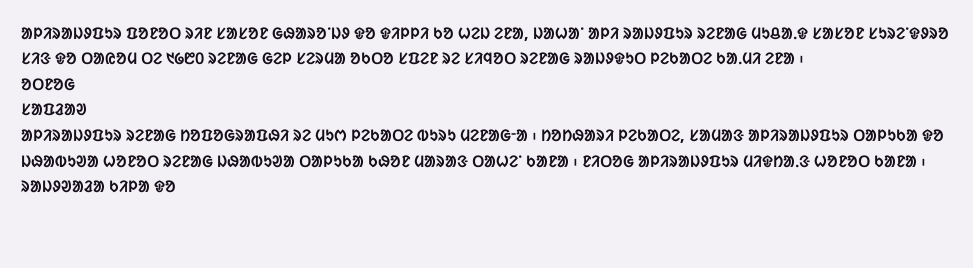ᱟᱞᱤᱨᱟᱡᱽᱯᱩᱨ ᱯᱚᱱᱚᱛ ᱨᱤᱱ ᱥᱟᱥᱚᱱ ᱜᱷᱟᱨᱚᱸᱡᱽ ᱫᱚ ᱫᱤᱞᱞᱤ ᱠᱚ ᱦᱮᱡ ᱮᱱᱟ, ᱡᱟᱦᱟᱸ ᱟᱞᱤ ᱨᱟᱡᱽᱯᱩᱨ ᱨᱮᱱᱟᱜ ᱢᱩᱪᱟᱹᱫ ᱥᱟᱥᱚᱱ ᱥᱩᱨᱮᱸᱫᱽᱨᱚ ᱥᱤᱝ ᱫᱚ ᱛᱟᱭᱚᱢ ᱛᱮ ᱑᱙᱘᱐ ᱨᱮᱱᱟᱜ ᱜᱮᱞ ᱥᱮᱨᱢᱟ ᱚᱠᱛᱚ ᱥᱯᱮᱱ ᱨᱮ ᱥᱤᱧᱚᱛ ᱨᱮᱱᱟᱜ ᱨᱟᱡᱽᱫᱩᱛ ᱞᱮᱠᱟᱛᱮ ᱠᱟᱹᱢᱤ ᱮᱱᱟ ᱾
ᱚᱛᱱᱚᱜ
ᱥᱟᱯᱲᱟᱣ
ᱟᱞᱤᱨᱟᱡᱽᱯᱩᱨ ᱨᱮᱱᱟᱜ ᱴᱚᱯᱚᱜᱨᱟᱯᱷᱤ ᱨᱮ ᱢᱩᱬ ᱞᱮᱠᱟᱛᱮ ᱵᱩᱨᱩ ᱢᱮᱱᱟᱜᱼᱟ ᱾ ᱴᱚᱴᱷᱟᱨᱤ ᱞᱮᱠᱟᱛᱮ, ᱥᱟᱢᱟᱝ ᱟᱞᱤᱨᱟᱡᱽᱯᱩᱨ ᱛᱟᱞᱩᱠᱟ ᱫᱚ ᱡᱷᱟᱵᱩᱣᱟ ᱦᱚᱱᱚᱛ ᱨᱮᱱᱟᱜ ᱡᱷᱟᱵᱩᱣᱟ ᱛᱟᱞᱩᱠᱟ ᱠᱷᱚᱱ ᱢᱟᱨᱟᱝ ᱛᱟᱦᱮᱸ ᱠᱟᱱᱟ ᱾ ᱱᱤᱛᱚᱜ ᱟᱞᱤᱨᱟᱡᱽᱯᱩᱨ ᱢᱤᱫᱴᱟᱹᱝ ᱦᱚᱱᱚᱛ ᱠᱟᱱᱟ ᱾ ᱨᱟᱡᱽᱣᱟᱲᱟ ᱠᱤᱞᱟ ᱫᱚ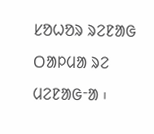ᱥᱚᱦᱚᱨ ᱨᱮᱱᱟᱜ ᱛᱟᱞᱢᱟ ᱨᱮ ᱢᱮᱱᱟᱜᱼᱟ ᱾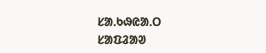ᱥᱟᱹᱠᱷᱭᱟᱹᱛ
ᱥᱟᱯᱲᱟᱣ